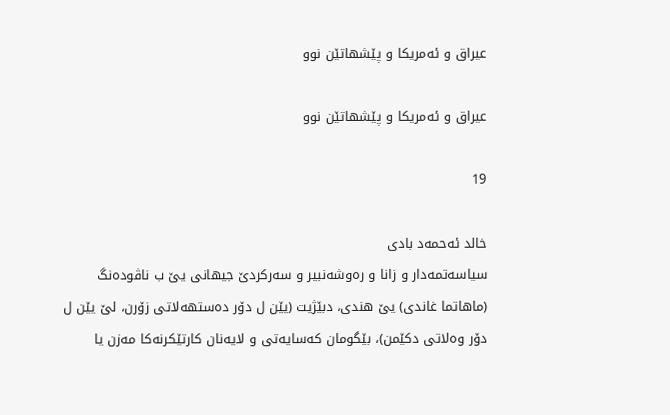عیراق و ئه‌مریكا و پێشهاتێن نوو

عیراق و ئه‌مریكا و پێشهاتێن نوو

19

خالد ئه‌حمه‌د بادى
سیاسه‌تمه‌دار و زانا و ره‌وشه‌نبیر و سه‌ركردێ جیهانى یێ ب ناڤوده‌نگ (ماهاتما غاندى) یێ هندى، دبێژیت (یێن ل دۆر ده‌ستهه‌لاتى زۆرن، لێ یێن ل دۆر وه‌لاتى دكێمن)، بێگومان كه‌سایه‌تى و لایه‌نان كارتێكرنه‌كا مه‌زن یا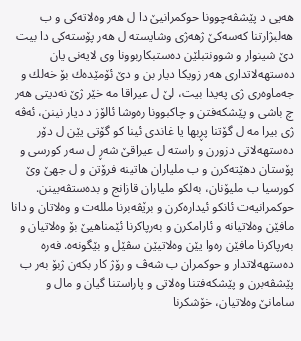هه‌یى د پێشڤه‌چوونا حوكمرانیێ دا ل هه‌ر وه‌لاته‌كى و ب هه‌لبژارتنا كه‌سه‌كێ ژهه‌ژى وشایسته‌ ل هه‌ر پۆسته‌كى دا بیت دێ شینوار و شوونتبلێن ده‌ستبكاربوونا وى لایه‌نى یان ده‌ستهه‌لاتدارى هه‌ر زویكا دیار بن و دێ ئۆمێده‌ك بۆ خه‌لك و جه‌ماوه‌رى ژى په‌یدا بیت، لێ ل عیراقا مه‌ خێر ژێ نه‌دیتى هه‌ر چ باشى و پێشكه‌فتن و چاكبوونا ره‌وشا ئالۆز د دیار نینن، ئه‌ڤه‌ ژى بیرا مه‌ ل گۆتنا پڕبها یا غاندى ئینا كو گۆتى یێن ل دۆر ده‌ستهه‌لاتى دزورن و راسته‌ ل عیراقێ شه‌ڕ ل سه‌ر كورسی و پۆستان دهێته‌كرن و ب ملیاران هاتینه‌ فرۆتن و ل جهێ وێ كورسیا ب ملیۆنان، به‌لكو ملیاران قازانج و بده‌ستڤه‌بینن. حوكمرانیه‌ت ئانكو ئیداره‌كرن و برێڤه‌برنا ملله‌ت و وه‌لاتان و دانا مافێن وه‌لاتیانه‌ و ئارامكرن و به‌رپاكرنا ئێمناهیێ بۆ وه‌لاتیان و به‌رپاكرنا مافێن ره‌وا یێن وه‌لاتیێن سڤێل و بێگونه‌ه. فه‌ره‌ ده‌ستهه‌لاتدار و حوكمران ب شه‌ڤ و رۆژ كار بكه‌ن ژبۆ به‌ر ب پێشڤه‌برن و پێشكه‌فتنا وه‌لاتى و پاراستنا گیان و مال و سامانێ وه‌لاتیان، خۆشكرنا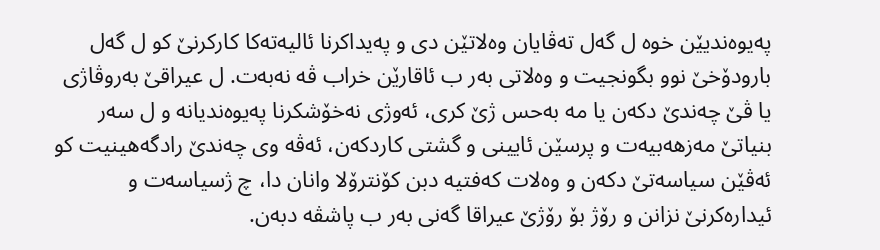په‌یوه‌ندیێن خوه‌ ل گه‌ل ته‌ڤایان وه‌لاتێن دى و په‌یداكرنا ئالیه‌ته‌كا كاركرنێ كو ل گه‌ل بارودۆخێ نوو بگونجیت و وه‌لاتى به‌ر ب ئاقارێن خراب ڤه‌ نه‌به‌ت. ل عیراقێ به‌روڤاژى یا ڤێ چه‌ندێ دكه‌ن یا مه‌ به‌حس ژێ كرى، ئه‌وژى نه‌خۆشكرنا په‌یوه‌ندیانه‌ و ل سه‌ر بنیاتێ مه‌زهه‌بیه‌ت و پرسێن ئایینى و گشتى كاردكه‌ن، ئه‌ڤه‌ وى چه‌ندێ رادگه‌هینیت كو ئه‌ڤێن سیاسه‌تێ دكه‌ن و وه‌لات كه‌فتیه‌ دبن كۆنترۆلا وانان دا، چ ژسیاسه‌ت و ئیداره‌كرنێ نزانن و رۆژ بۆ رۆژێ عیراقا گه‌نى به‌ر ب پاشڤه‌ دبه‌ن.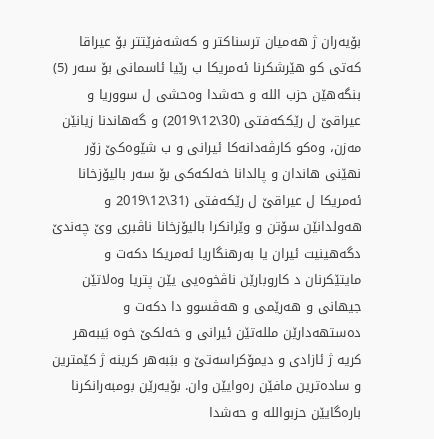بۆیه‌ران ژ هه‌میان ترسناكتر و كه‌شه‌فرێتتر بۆ عیراقا كه‌تى كو هێرشكرنا ئه‌مریكا ب رێیا ئاسمانى بۆ سه‌ر (5) بنگه‌هێن حزب الله‌ و حه‌شدا وه‌حشى ل سووریا و عیراقێ ل رێككه‌فتى (30\12\2019) و گه‌هاندنا زیانێن مه‌زن، وه‌كو كارڤه‌دانه‌كا ئیرانى و ب شێوه‌كێ زۆر نهێنى هاندان و پالدانا خه‌لكه‌كى بۆ سه‌ر بالیۆزخانا ئه‌مریكا ل عیراقێ ل رێكه‌فتى (31\12\2019 و هه‌ولدانێن سۆتن و وێرانكرا بالیۆزخانا ناڤبرى وێ چه‌ندێ دگه‌هینیت ئیران یا به‌رهنگاریا ئه‌مریكا دكه‌ت و مایتێكرنان د كاروبارێن ناڤخوه‌یى یێن پتریا وه‌لاتێن جیهانى و هه‌رێمى و هه‌ڤسوو دا دكه‌ت و ده‌ستهه‌دارێن ملله‌تێن ئیرانى و خه‌لكێ خوه‌ بَیبه‌هر كریه‌ ژ ئازادى و دیمۆكراسه‌تێ و ببَبه‌هر كرینه‌ ژ كێمترین و ساده‌ترین مافێن ره‌وایێن وان. بۆیه‌رێن بومبه‌رانكرنا باره‌گایێن حزبوالله‌ و حه‌شدا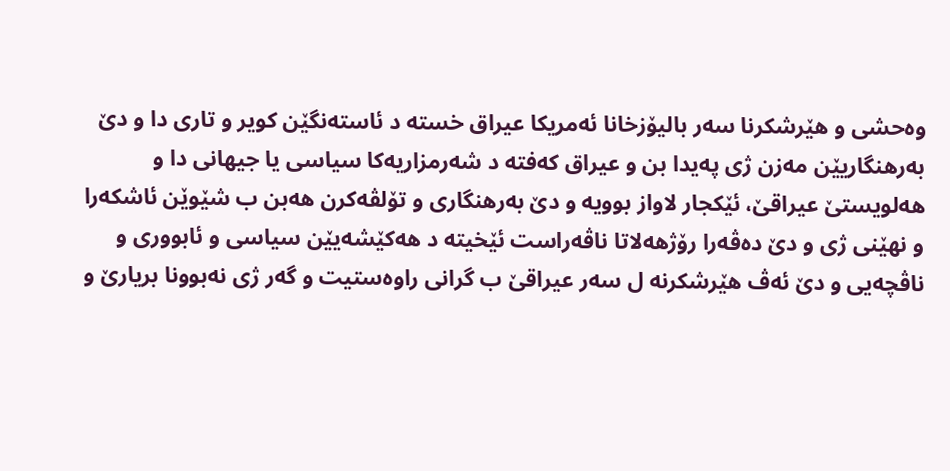وه‌حشى و هێرشكرنا سه‌ر بالیۆزخانا ئه‌مریكا عیراق خسته‌ د ئاسته‌نگێن كویر و تارى دا و دێ به‌رهنگاریێن مه‌زن ژى په‌یدا بن و عیراق كه‌فته‌ د شه‌رمزاریه‌كا سیاسى یا جیهانى دا و هه‌لویستێ عیراقێ، ئێكجار لاواز بوویه‌ و دێ به‌رهنگارى و تۆلڤه‌كرن هه‌بن ب شێوێن ئاشكه‌را و نهێنى ژى و دێ ده‌ڤه‌را رۆژهه‌لاتا ناڤه‌راست ئێخیته‌ د هه‌كێشه‌یێن سیاسى و ئابوورى و ناڤچه‌یى و دێ ئه‌ڤ هێرشكرنه‌ ل سه‌ر عیراقێ ب گرانى راوه‌ستیت و گه‌ر ژى نه‌بوونا بریارێ و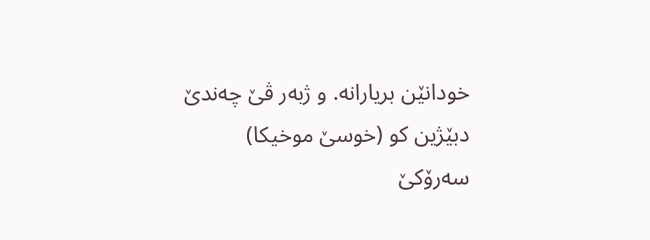خودانێن بریارانه‌. و ژبه‌ر ڤێ چه‌ندێ دبێژین كو (خوسێ موخیكا) سه‌رۆكێ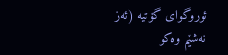ئوروگواى گۆتیه‌ (ئه‌ز نه‌شێم وه‌كو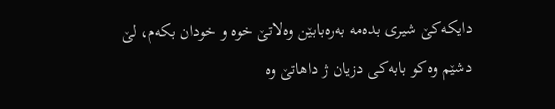دایكه‌كێ شیرى بده‌مه‌ به‌ره‌بابێن وه‌لاتێ خوه‌ و خودان بكه‌م، لێ دشێم وه‌كو بابه‌كى دزیان ژ داهاتێ وه‌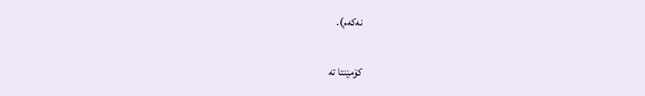نه‌كه‌م).

کۆمێنتا تە